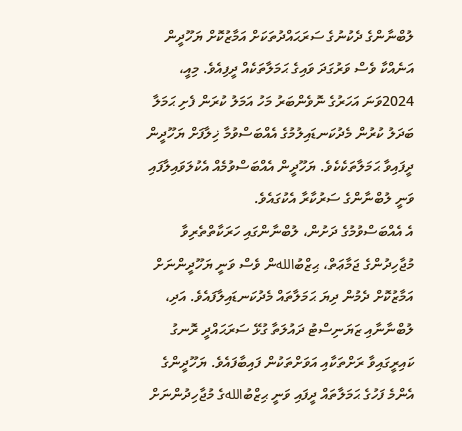ލުބްނާންގެ ދެކުނުގެ ސަރަޙައްދުތަކަށް އަމާޒުކޮށް ޔަހޫދީން އަނެއްކާ ވެސް ވަރުގަދަ ވައިގެ ޙަމަލާތަކެއް ދީފިއެވެ. މިއީ، 2024ވަނަ އަހަރުގެ ނޮވެންބަރު މަހު އަމަލު ކުރަން ފެށި ޙަމަލާ ބަދަލު ކުރުން މެދުކަނޑައިލުމުގެ އެއްބަސްވުމާ ޚިލާފަށް ޔަހޫދީން ދީފައިވާ ޙަމަލާތަކެކެވެ. ޔަހޫދީން އެއްބަސްވުމެއް އެކުލަވައިލާފައި ވަނީ ލުބްނާންގެ ސަރުކާރާ އެކުގައެވެ.
އެ އެއްބަސްވުމުގެ ދަށުން، ލުބްނާންގައި ހަރަކާތްތެރިވާ މުޖާހިދުންގެ ޖަމާޢަތް، ޙިޒްބުاللهން ވެސް ވަނީ ޔަހޫދީންނަށް އަމާޒުކޮށް ދެމުން ދިޔަ ޙަމަލާތައް މެދުކަނޑައިލާފައެވެ. އަދި، ލުބްނާނާއި ޒަޔަނިސްޓު ދައުލަތާ ގުޅޭ ސަރަޙައްދީ ރޮނގު ކައިރީގައިވާ ރަށްތަކާއި އަވަށްތަކުން ފައިބާފައެވެ. ޔަހޫދީންގެ އެންމެ ފަހުގެ ޙަމަލާތައް ދީފައި ވަނީ ޙިޒްބުاللهގެ މުޖާހިދުންނަށް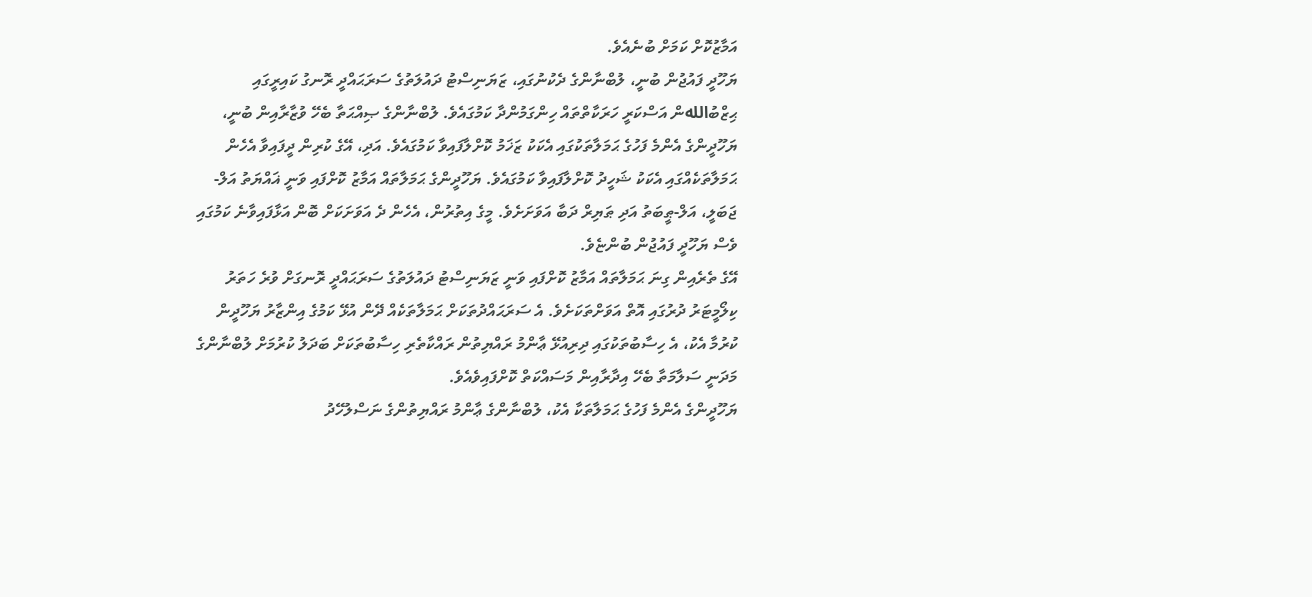އަމާޒުކޮށް ކަމަށް ބުނެއެވެ.
ޔަހޫދީ ފައުޖުން ބުނީ، ލުބްނާންގެ ދެކުނުގައި، ޒަޔަނިސްޓު ދައުލަތުގެ ސަރަޙައްދީ ރޮނގު ކައިރީގައި ޙިޒްބުاللهން އަސްކަރީ ހަރަކާތްތައް ހިންގަމުންދާ ކަމުގައެވެ. ލުބްނާންގެ ޞިއްޙަތާ ބެހޭ ވުޒާރާއިން ބުނީ، ޔަހޫދީންގެ އެންމެ ފަހުގެ ޙަމަލާތަކުގައި އެކަކު ޒަޚަމު ކޮށްލާފައިވާ ކަމުގައެވެ. އަދި، އޭގެ ކުރިން ދީފައިވާ އެހެން ޙަމަލާތަކެއްގައި އެކަކު ޝަހީދު ކޮށްލާފައިވާ ކަމުގައެވެ. ޔަހޫދީންގެ ޙަމަލާތައް އަމާޒު ކޮށްފައި ވަނީ ޣައްޔަތު އަލް-ޖަބަލީ، އަލް-ޠީބަތު އަދި ޠަޔިރް ދަބާ އަވަށަށެވެ. މީގެ އިތުރުން، އެހެން ދެ އަވަށަކަށް ބޮން އަޅާފައިވާނެ ކަމުގައި ވެސް ޔަހޫދީ ފައުޖުން ބުންޏެވެ.
އޭގެ ތެރެއިން ގިނަ ޙަމަލާތައް އަމާޒު ކޮށްފައި ވަނީ ޒަޔަނިސްޓު ދައުލަތުގެ ސަރަޙައްދީ ރޮނގަށް ވުރެ ހަތަރު ކިލޯމީޓަރު ދުރުގައި އޮތް އަވަށްތަކަށެވެ. އެ ސަރަޙައްދުތަކަށް ޙަމަލާތަކެއް ދޭން އުޅޭ ކަމުގެ އިންޒާރު ޔަހޫދީން ކުރުމާ އެކު، އެ ހިސާބުތަކުގައި ދިރިއުޅޭ ޢާންމު ރައްޔިތުން ރައްކާތެރި ހިސާބުތަކަށް ބަދަލު ކުރުމަށް ލުބްނާންގެ މަދަނީ ސަލާމަތާ ބެހޭ އިދާރާއިން މަސައްކަތް ކޮށްފައިވެއެވެ.
ޔަހޫދީންގެ އެންމެ ފަހުގެ ޙަމަލާތަކާ އެކު، ލުބްނާންގެ ޢާންމު ރައްޔިތުންގެ ނަސްލުހޭދު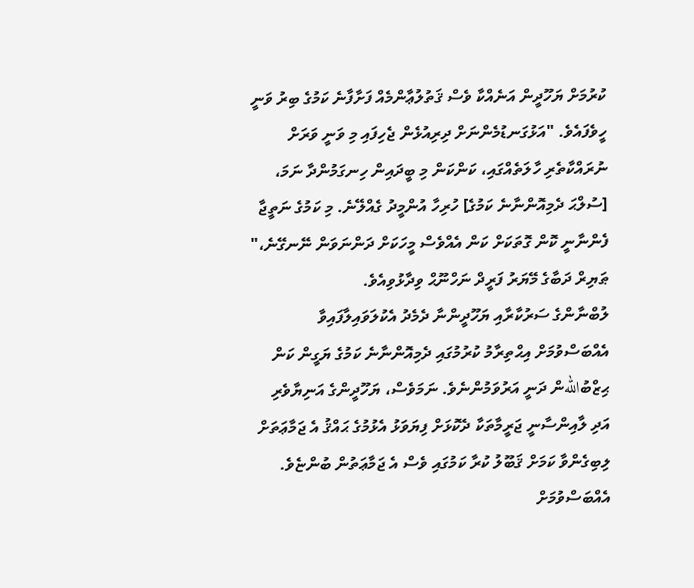ކުރުމަށް ޔަހޫދީން އަނެއްކާ ވެސް ޤަތުލުޢާންމެއް ފަށާފާނެ ކަމުގެ ބިރު ވަނީ ހީވެފައެވެ. "އަޅުގަނޑުމެންނަށް ދިރިއުޅެން ޖެހިފައި މި ވަނީ ވަރަށް ނުރައްކާތެރި ހާލަތެއްގައި، ކަންކަން މި ބީދައިން ހިނގަމުންދާ ނަމަ، [ސުލްޙަ ދެމިއޮންނާނެ ކަމުގެ] ހުރިހާ އުންމީދު ގެއްލޭނެ. މި ކަމުގެ ނަތީޖާ ފެންނާނީ ކޮން ގޮތަކަށް ކަން އެއްވެސް މީހަކަށް ދަންނަވަން ނޭނގޭނެ،" ޠަޔިރް ދަބާގެ މޭޔަރު ފަރީދް ނަހްނޫޙް ވިދާޅުވިއެވެ.
ލުބްނާންގެ ސަރުކާރާއި ޔަހޫދީންނާ ދެމެދު އެކުލަވައިލާފައިވާ އެއްބަސްވުމަށް އިޙްތިރާމު ކުރުމުގައި ދެމިއޮންނާނެ ކަމުގެ ޔަގީން ކަން ޙިޒްބުاللهން ދަނީ އަރުވަމުންނެވެ. ނަމަވެސް، ޔަހޫދީންގެ އަނިޔާވެރި އަދި ލާއިންސާނީ ޖަރީމާތަކާ ދެކޮޅަށް ފިޔަވަޅު އެޅުމުގެ ޙައްޤު އެ ޖަމާޢަތަށް ލިބިގެންވާ ކަމަށް ޤަބޫލު ކުރާ ކަމުގައި ވެސް އެ ޖަމާޢަތުން ބުންޏެވެ. އެއްބަސްވުމަށް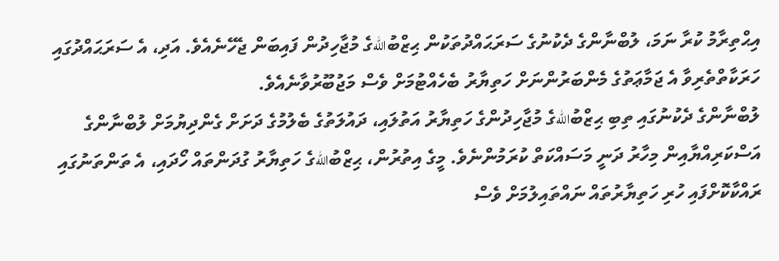އިޙްތިރާމު ކުރާ ނަމަ، ލުބްނާންގެ ދެކުނުގެ ސަރަޙައްދުތަކުން ޙިޒްބުاللهގެ މުޖާހިދުން ފައިބަން ޖެހޭނެއެވެ. އަދި، އެ ސަރަޙައްދުގައި ހަރަކާތްތެރިވާ އެ ޖަމާޢަތުގެ މެންބަރުންނަށް ހަތިޔާރު ބެހެއްޓުމަށް ވެސް މަޖުބޫރުވާނެއެވެ.
ލުބްނާންގެ ދެކުނުގައި ތިބި ޙިޒްބުاللهގެ މުޖާހިދުންގެ ހަތިޔާރު އަތުލައި، ދައުލަތުގެ ބެލުމުގެ ދަށަށް ގެންދިޔުމަށް ލުބްނާންގެ އަސްކަރިއްޔާއިން މިހާރު ދަނީ މަސައްކަތް ކުރަމުންނެވެ. މީގެ އިތުރުން، ޙިޒްބުاللهގެ ހަތިޔާރު ގުދަންތައް ހޯދައި، އެ ތަންތަނުގައި ރައްކާކޮށްފައި ހުރި ހަތިޔާރުތައް ނައްތައިލުމަށް ވެސް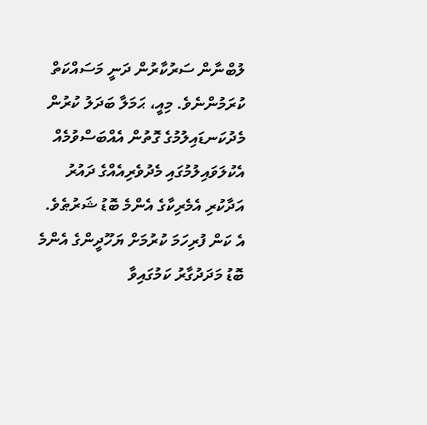ލުބްނާން ސަރުކާރުން ދަނީ މަސައްކަތް ކުރަމުންނެވެ. މިއީ، ޙަމަލާ ބަދަލު ކުރުން މެދުކަނޑައިލުމުގެ ގޮތުން އެއްބަސްވުމެއް އެކުލަވައިލުމުގައި މެދުވެރިއެއްގެ ދައުރު އަދާކުރި އެމެރިކާގެ އެންމެ ބޮޑު ޝަރުޠެވެ. އެ ކަން ފުރިހަމަ ކުރުމަށް ޔަހޫދީންގެ އެންމެ ބޮޑު މަދަދުގާރު ކަމުގައިވާ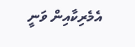އެމެރިކާއިން ވަނީ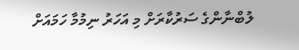ލުބްނާންގެ ސަރުކާރަށް މި އަހަރު ނިމުމާ ހަމައަށް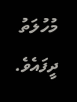މުހުލަތު ދީފައެވެ.